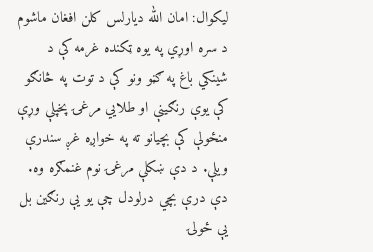لیکوال: امان الله دیارلس کلن افغان ماشوم
د سره اوړي په یوه ټکنده غرمه کې د شینکي باغ په ګڼو ونو کې د توت په څانګو کې یوې رنګینې او طلایي مرغۍ پخپلې وړې منځولې کې بچیانو ته په خواږه غږ سندرې ویلې. د دې ښکلې مرغۍ نوم غنمګره وه. دې درې بچي درلودل چې یو یې رنګین بل یې ځولۍ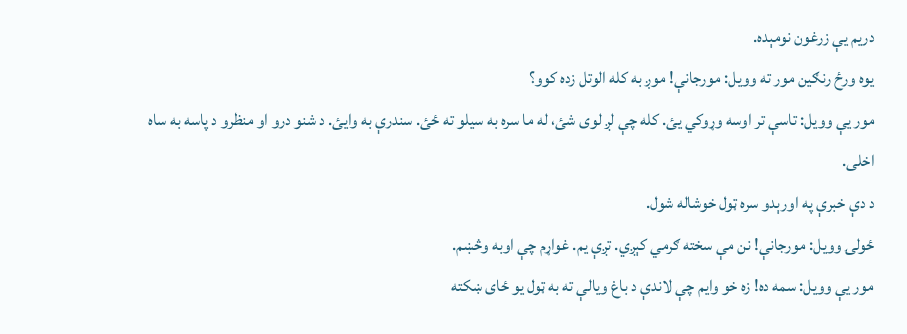دریم یې زرغون نومېده.
یوه ورځ رنګین مور ته وویل: مورجانې! موږ به کله الوتل زده کوو؟
مور یې وویل: تاسې تر اوسه وړوکي یئ. کله چې لږ لوی شئ، له ما سره به سیلو ته ځئ. سندرې به وایئ. د شنو درو او منظرو د پاسه به ساه اخلی.
د دې خبرې په اورېدو سره ټول خوشاله شول.
ځولۍ وویل: مورجانې! نن مې سخته ګرمي کېږي. تږې یم. غواړم چې اوبه وڅښم.
مور یې وویل: سمه ده! زه خو وایم چې لاندې د باغ ویالې ته به ټول یو ځای ښکته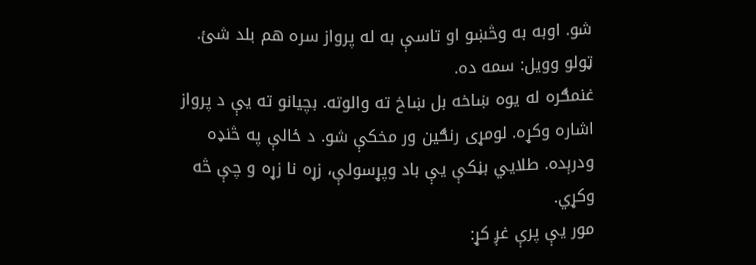شو. اوبه به وڅښو او تاسې به له پرواز سره هم بلد شئ.
ټولو وویل: سمه ده.
غنمګره له یوه ښاخه بل ښاخ ته والوته. بچیانو ته یې د پرواز اشاره وکړه. لومړی رنګین ور مخکې شو. د ځالې په څنډه ودرېده. طلایي بڼکې یې باد وپړسولې، زړه نا زړه و چې څه وکړي.
مور یې پرې غږ کړ: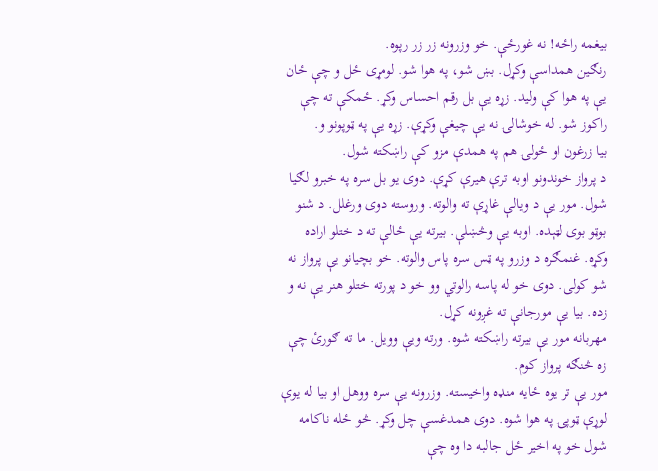بیغمه راځه! نه غورځې. خو وزرونه زر زر رپوه.
رنګین همداسې وکړل. بښ شو، په هوا شو. لومړی ځل و چې ځان یې په هوا کې ولید. زړه یې بل رقم احساس وکړ. ځمکې ته چې راکوز شو. له خوشالۍ نه یې چیغې وکړې. زړه یې په ټوپونو و.
بیا زرغون او ځولۍ هم په همدې مزو کې راښکته شول.
د پرواز خوندونو اوبه ترې هیرې کړې. دوی یو بل سره په خبرو لګیا شول. مور یې د ویالې غاړې ته والوته. وروسته دوی ورغلل. د شنو بوټو بوی لټېده. اوبه یې وڅښلې. بیرته یې ځالې ته د ختلو اراده وکړه. غنمګره د وزرو په ټس سره پاس والوته. خو بچیانو یې پرواز نه شو کولی. دوی خو له پاسه رالوتي وو خو د پورته ختلو هنر یې نه و زده. بیا یې مورجانې ته غږونه کړل.
مهربانه مور یې بیرته راښکته شوه. ورته ویې وویل. ما ته ګورئ چې زه څنګه پرواز کوم.
مور یې تر یوه ځایه منډه واخیسته. وزرونه یې سره ووهل او بیا له یوې لوړې ټوپۍ په هوا شوه. دوی همدغسې چل وکړ. څو ځله ناکامه شول خو په اخیر ځل جالبه دا وه چې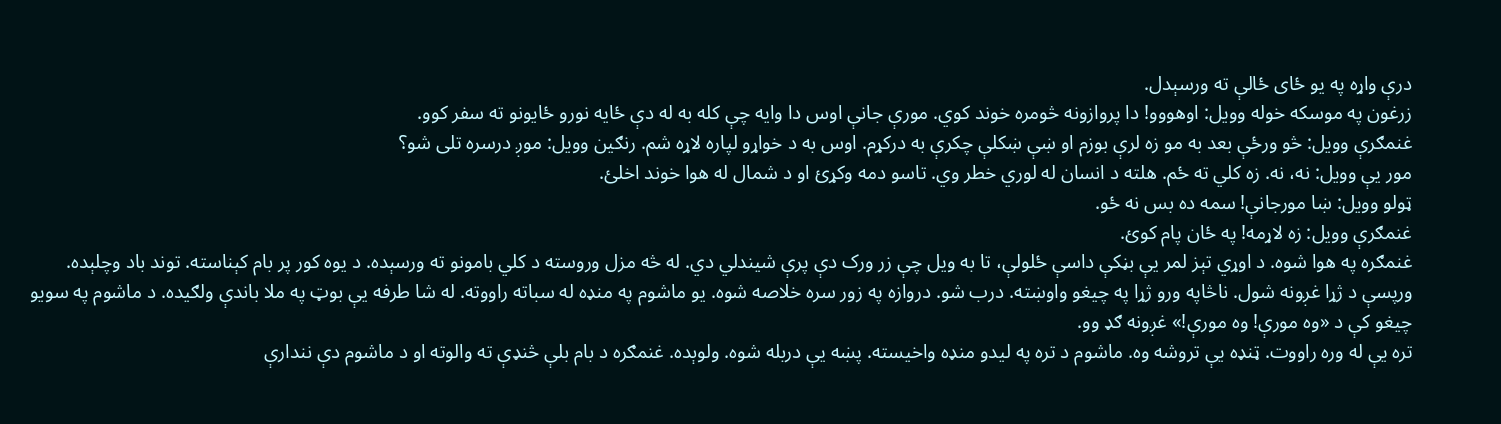درې واړه په یو ځای ځالې ته ورسېدل.
زرغون په موسکه خوله وویل: اوهووو! دا پروازونه څومره خوند کوي. مورې جانې اوس دا وایه چې کله به له دې ځایه نورو ځایونو ته سفر کوو.
غنمګرې وویل: څو ورځې بعد به مو زه لرې بوزم او ښې ښکلې چکرې به درکړم. اوس به د خواړو لپاره لاړه شم. رنګین وویل: موږ درسره تلی شو؟
مور یې وویل: نه، نه. زه کلي ته ځم. هلته د انسان له لوري خطر وي. تاسو دمه وکړئ او د شمال له هوا خوند اخلئ.
ټولو وویل: ښا مورجانې! سمه ده بس نه ځو.
غنمګرې وویل: زه لاړمه! په ځان پام کوئ.
غنمګره په هوا شوه. د اوړي تېز لمر یې بڼکې داسې ځلولې، تا به ویل چې زر ورک دې پرې شیندلي دي. له څه مزل وروسته د کلي بامونو ته ورسېده. د یوه کور پر بام کېناسته. توند باد وچلېده. ورپسې د ژړا غږونه شول. ناڅاپه ورو ژړا په چیغو واوښته. درب شو. دروازه په زور سره خلاصه شوه. یو ماشوم په منډه له سباته راووته. له شا طرفه یې بوټ په ملا باندې ولګیده. د ماشوم په سویو چیغو کې د «وه مورې! وه مورې!» غږونه ګډ وو.
تره یې له وره راووت. ټنډه یې تروشه وه. ماشوم د تره په لیدو منډه واخیسته. پښه یې دربله شوه. ولوېده. غنمګره د بام بلې څنډې ته والوته او د ماشوم دې نندارې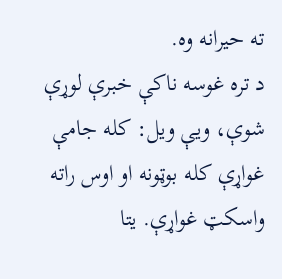ته حیرانه وه.
د تره غوسه ناکې خبرې لوړې شوې، ویې ویل: کله جامې غواړې کله بوټونه او اوس راته واسکټ غواړې. یتا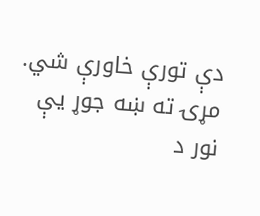دې تورې خاورې شي. مړۍ ته ښه جوړ یې نور د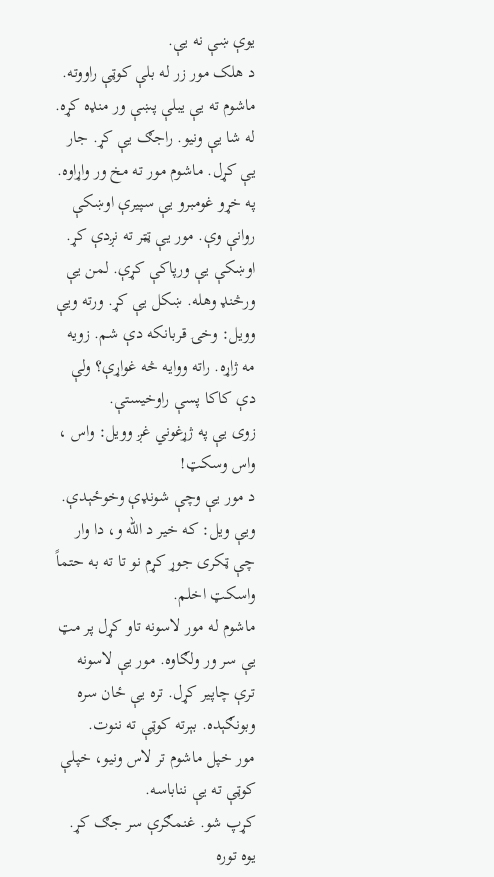یوې ښې نه یې.
د هلک مور زر له بلې کوټې راووته. ماشوم ته یې یبلې پښې ور منډه کړه. له شا یې ونیو. راجګ یې کړ. جار یې کړل. ماشوم مور ته مخ ور واړاوه. په خړو غومبرو یې سپیرې اوښکې روانې وې. مور یې ټټر ته نږدې کړ. اوښکې یې ورپاکې کړې. لمن یې ورڅنډ وهله. ښکل یې کړ. ورته ویې وویل: وخۍ قربانکه دې شم. زویه مه ژاړه. راته ووایه څه غواړې؟ ولې دې کاکا پسې راوخیستې.
زوی یې په ژړغوني غږ وویل: واس ، واس وسکټ!
د مور یې وچې شونډې وخوځېدې. ویې ویل: که خیر د الله و، دا وار چې ټکری جوړ کړم نو تا ته به حتماً واسکټ اخلم.
ماشوم له مور لاسونه تاو کړل پر مټ یې سر ور ولګاوه. مور یې لاسونه ترې چاپیر کړل. تره یې ځان سره وبونګېده. بېرته کوټې ته ننوت.
مور خپل ماشوم تر لاس ونیو، خپلې کوټې ته یې نناباسه.
کړپ شو. غنمګرې سر جګ کړ. یوه توره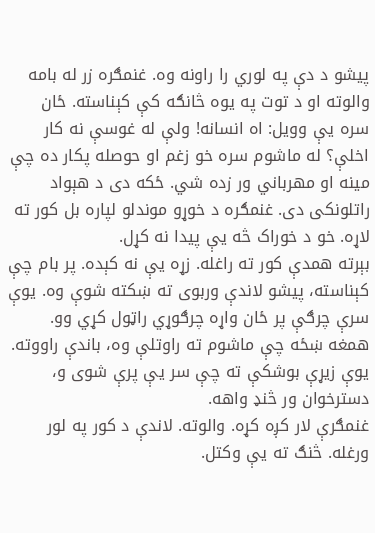پیشو د دې په لوري را راونه وه. غنمګره زر له بامه والوته او د توت په یوه څانګه کې کېناسته. ځان سره یې وویل: اه انسانه! ولې له غوسې نه کار اخلې؟ له ماشوم سره خو زغم او حوصله پکار ده چې مینه او مهرباني ور زده شي. ځکه دی د هېواد راتلونکی دی. غنمګره د خوړو موندلو لپاره بل کور ته لاړه. خو د خوراک څه یې پیدا نه کړل.
بېرته همدې کور ته راغله. زړه یې نه کېده. پر بام چې کېناسته، پیشو لاندې وربوی ته ښکته شوې وه. یوې سرې چرګې پر ځان واړه چرګوړي راټول کړي وو.
همغه ښځه چې ماشوم ته راوتلې وه، باندې راووته. یوې زیړې بوشکې ته چې سر یې پرې شوی و، دسترخوان ور څنډ واهه.
غنمګرې لار کږه کړه. والوته. لاندې د کور په لور ورغله. څنګ ته یې وکتل.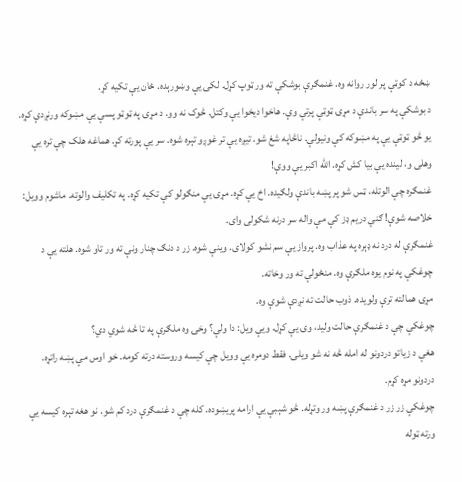ښځه د کوټې پر لور روانه وه. غنمګرې بوشکې ته ور ټوپ کړل. لکۍ یې وښورېده. ځان یې تکیه کړ.
د بوشکې په سر باندې د مړۍ ټوټې پرتې وې. هاخوا دیخوا یې وکتل. څوک نه وو. د مړۍ په ټوټو پسې یې مښوکه ورنږدې کړه. یو څو ټوټې یې په مښوکه کې ونیولې. ناڅاپه شغ شو. تیږه یې تر غوږو تېره شوه. سر یې پورته کړ. هماغه هلک چې تره یې وهلی و، لینده یې بیا کش کړه. الله اکبر یې ووې!
غنمګره چې الوتله، ټس شو پر پښه باندې ولګیده. اخ یې کړه. مړۍ یې منګولو کې تکیه کړه. په تکلیف والوته. ماشوم وویل: خلاصه شوې! ګني دریم ډز کې مې واله سر درنه شکولی وای.
غنمګرې له درد نه ډېره په عذاب وه. پرواز یې سم نشو کولای. وینې شوه. زر د دنګ چنار ونې ته ور تاو شوه. هلته یې د چوغکې په نوم یوه ملګرې وه. منځولې ته ور وخاته.
مړۍ همالته ترې ولویده. ذوب حالت ته نږدې شوې وه.
چوغکې چې د غنمګرې حالت ولید، وۍ یې کړل. ویې ویل: دا ولې؟ وخۍ وه ملګرې په تا څه شوي دي؟
هغې د زیاتو دردونو له امله څه نه شو ویلی. فقط دومره یې وویل چې کیسه وروسته درته کومه. خو اوس مې پښه راتړه. دردونو مړه کړم.
چوغکې زر زر د غنمګرې پښه ور وتړله. څو شېبې یې ارامه پريښوده. کله چې د غنمګرې درد کم شو. نو هغه تېره کیسه یې ورته ټوله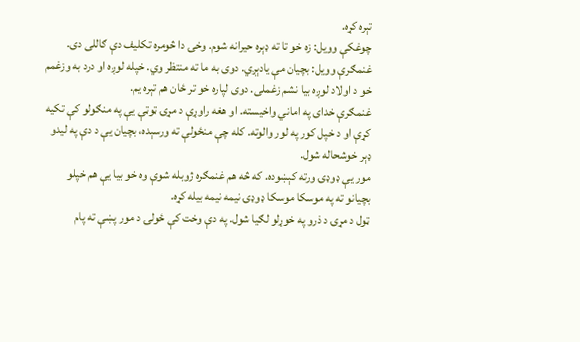تېره کړه.
چوغکې وویل: زه خو تا ته ډېره حیرانه شوم. وخۍ دا څومره تکلیف دې ګاللی دی.
غنمګرې وویل: بچیان مې یادېږي. دوی به ما ته منتظر وي. خپله لوږه او درد به وزغمم خو د اولاد لوږه بیا نشم زغملی. دوی لپاره خو تر ځان هم تېره یم.
غنمګرې خدای په اماني واخیسته. او هغه راوړې د مړۍ ټوټې یې په منګولو کې تکیه کړې او د خپل کور په لور والوته. کله چې منځولې ته ورسېده، بچیان یې د دې په لیدو ډېر خوشحاله شول.
مور یې ډوډۍ ورته کېښوده. که څه هم غنمګره ژوبله شوې وه خو بیا یې هم خپلو بچیانو ته په موسکا موسکا ډوډۍ نیمه نیمه بیله کړه.
ټول د مړۍ د ذرو په خوړلو لګیا شول. په دې وخت کې ځولۍ د مور پښې ته پام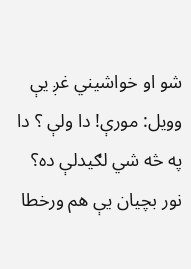شو او خواشیني غږ یې وویل: مورې! دا ولې ؟ دا په څه شي لګیدلې ده؟
نور بچیان یې هم ورخطا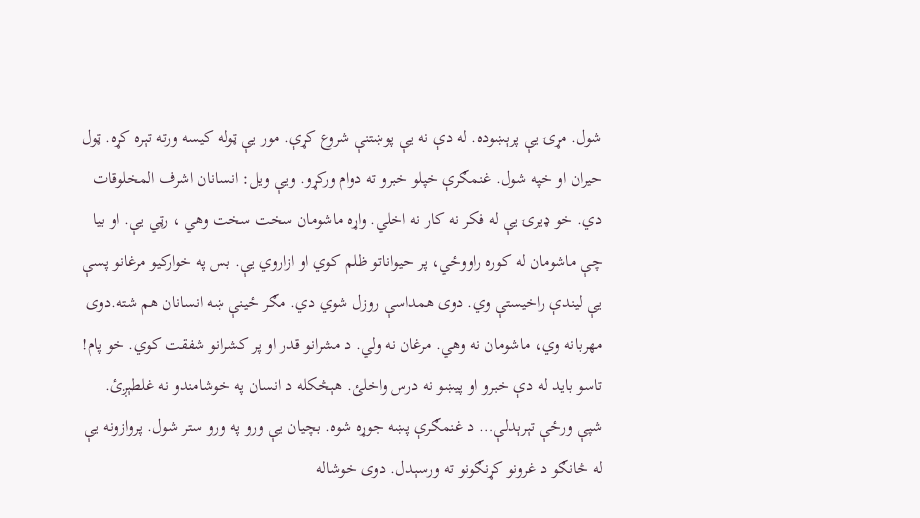شول. مړۍ یې پرېښوده. له دې نه یې پوښتنې شروع کړې. مور یې ټوله کیسه ورته تېره کړه. ټول حیران او خپه شول. غنمګرې خپلو خبرو ته دوام ورکړو. ویې ویل: انسانان اشرف المخلوقات دي. خو ډیرۍ یې له فکر نه کار نه اخلي. واړه ماشومان سخت سخت وهي ، رټي یې. او بیا چې ماشومان له کوره راووځي، پر حیواناتو ظلم کوي او ازاروي یې. بس په خوارکيو مرغانو پسې یې لیندې راخیستې وي. دوی همداسې روزل شوي دي. مګر ځینې ښه انسانان هم شته.دوی مهربانه وي، ماشومان نه وهي. مرغان نه ولي. د مشرانو قدر او پر کشرانو شفقت کوي. خو پام! تاسو باید له دې خبرو او پيښو نه درس واخلئ. هېڅکله د انسان په خوشامندو نه غلطېږئ.
شپې ورځې تېرېدلې… د غنمګرې پښه جوړه شوه. بچیان یې ورو په ورو ستر شول. پروازونه یې له څانګو د غرونو کړنګونو ته ورسېدل. دوی خوشاله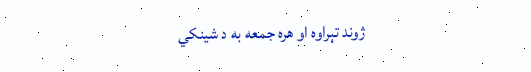ژوند تېراوه او هره جمعه به د شینکي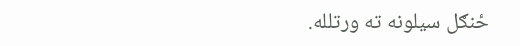ځنګل سیلونه ته ورتلله.